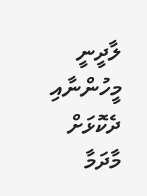ލާދީނީ މީހުންނާއި ދެކޮޅަށް މާދަމާ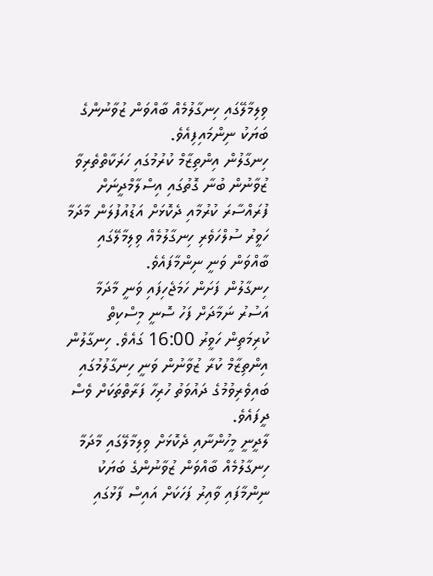ވިލިމާލޭގައި ހިނގާލުމެއް ބާއްވަން ޒުވާނުންގެ ބަޔަކު ނިންމައިފިއެވެ.
ހިނގާލުން އިންތިޒާމް ކުރުމުގައި ހަރަކާތްތެރިވާ ޒުވާނުން ބުނާ ގޮތުގައި އިސްލާމްދީނަށް ފުރައްސާރަ ކުރުމާއި ދެކޮޅަށް އަޑުއުފުލަން މާދަމާ ހަވީރު ސުލްހަވެރި ހިނގާލުމެއް ވިލިމާލޭގައި ބާއްވަން ވަނީ ނިންމާފައެވެ.
ހިނގާލުން ފަށަން ހަމަޖެހިފައި ވަނީ މާދަމާ އަސުރު ނަމާދަށް ފަހު ސޮނީ މިސްކިތް ކުރިމަތިން ހަވީރު 16:00 ގައެވެ. ހިނގާލުން އިންތިޒާމް ކުރާ ޒުވާނުން ވަނީ ހިނގާލުމުގައި ބައިވެރިވުމުގެ ދައުވަތު ހުރިހާ ފަރާތްތަކަށް ވެސް ދީފައެވެ.
ލާދީނީ މީހުންނާއި ދެކޮޅަށް ވިލިމާލޭގައި މާދަމާ ހިނގާލުމެއް ބާއްވަން ޒުވާނުންގެ ބަޔަކު ނިންމާފައި ވާއިރު ފަހަކަށް އައިސް ފާޅުގައި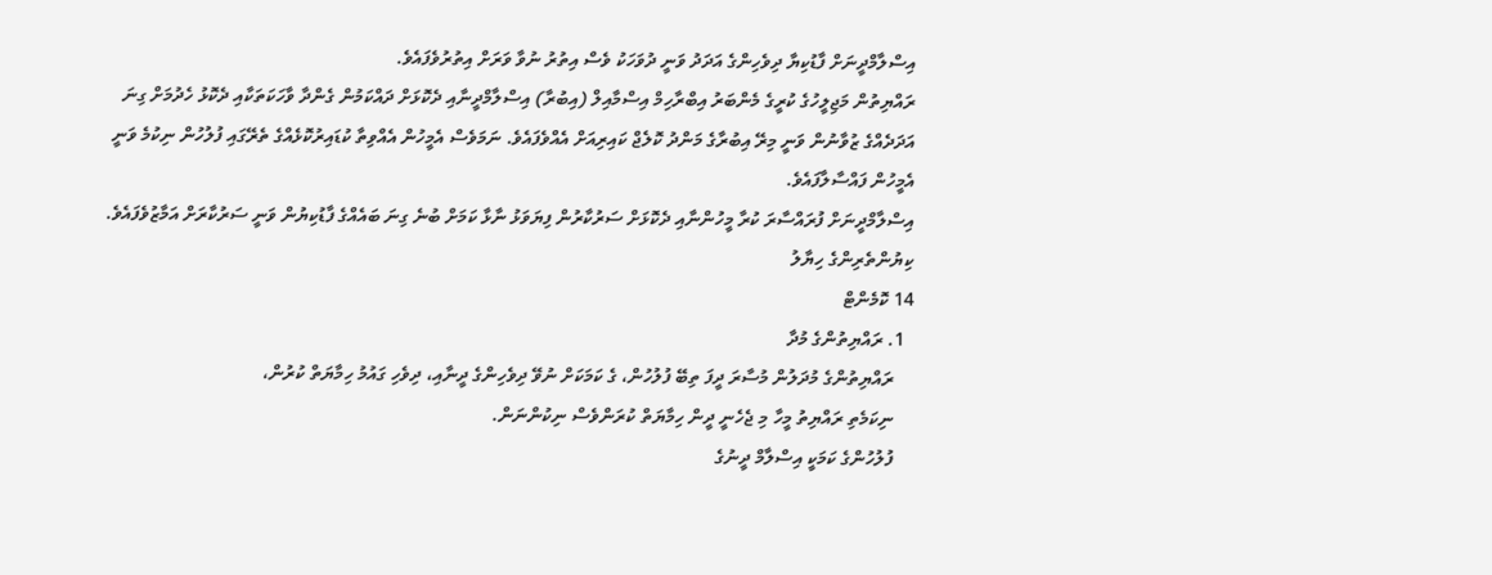އިސްލާމްދީނަށް ފާޑުކިޔާ ދިވެހިންގެ އަދަދު ވަނީ ދުވަހަކު ވެސް އިތުރު ނުވާ ވަރަށް އިތުރުވެފައެވެ.
ރައްޔިތުން މަޖިލީހުގެ ކުރީގެ މެންބަރު އިބްރާހިމް އިސްމާއިލް (އިބުރާ) އިސްލާމްދީނާއި ދެކޮޅަށް ދައްކަމުން ގެންދާ ވާހަކަތަކާއި ދެކޮޅު ހެދުމަށް ގިނަ އަދަދެއްގެ ޒުވާނުން ވަނީ މިރޭ އިބުރާގެ މަންދު ކޮލެޖް ކައިރިއަށް އެއްވެފައެވެ. ނަމަވެސް އެމީހުން އެއްވިތާ ކުޑައިރުކޮޅެއްގެ ތެރޭގައި ފުލުހުން ނިކުމެ ވަނީ އެމީހުން ފައްސާލާފައެވެ.
އިސްލާމްދީނަށް ފުރައްސާރަ ކުރާ މީހުންނާއި ދެކޮޅަށް ސަރުކާރުން ފިޔަވަޅު ނާޅާ ކަމަށް ބުނެ ގިނަ ބައެއްގެ ފާޑުކިޔުން ވަނީ ސަރުކާރަށް އަމާޒުވެފައެވެ.
ކިޔުންތެރިންގެ ހިޔާލު
14 ކޮމެންޓް
  1. ރައްޔިތުންގެ މުދާ
    ރައްޔިތުންގެ މުދަލުން މުސާރަ ދީފަ ތިބޭ ފުލުހުން، ގެ ކަމަކަށް ނުވޭ ދިވެހިންގެ ދީނާއި، ދިވެހި ގައުމު ހިމާޔަތް ކުރުން،
    ނިކަމެތި ރައްޔިތު މީހާ މި ޖެހެނީ ދީން ހިމާޔަތް ކުރަންވެސް ނިކުންނަން.
    ފުލުހުންގެ ކަމަކީ އިސްލާމް ދީނުގެ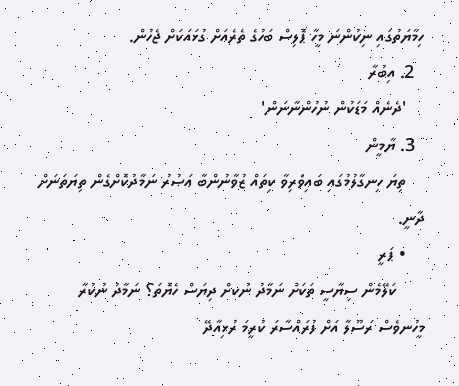ހިމާޔަތުގައި ނިކުންނަ މީހާ ޕޮލިސް ބަހުގެ ތެރެއަށް ގުޅައަކަށް ޖެހުން.
  2. އިބުރާ
    'ދެނެއް މަޑަކުން ނުހުންނާނަން'
  3. ޔާމީން
    ތިޔަ ހިނގާލުމުގައި ބައިވެރިވާ ކިތައް ޒުވާނުންބާ ޢަޞުރު ނަމާދުކޮށްގެން ތިޔަތަނަށް ދާނީ.
    • ޕަރީ
      ކަލޭމެން ސިޔާސީ ތަކަށް ނަމާދު ނުކށް ދިޔަސް ހެޔޮތަ؟ ނަމާދު ނުކުރާ މީހުނވެސް ރަސޫލާ އަށް ފުރައްސާރަ ކުރީމަ ރުޅިއާދޭ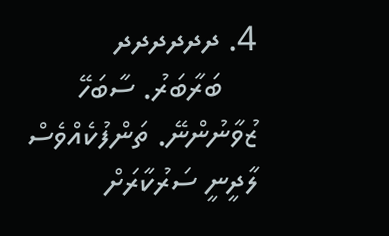4. ދދދދދދ
    ބަރާބަރު. ސާބަހޭ ޒުވާނުންނޭ. ތަންފުކެއްވެސް ލާދީނީ ސަރުކާރަށް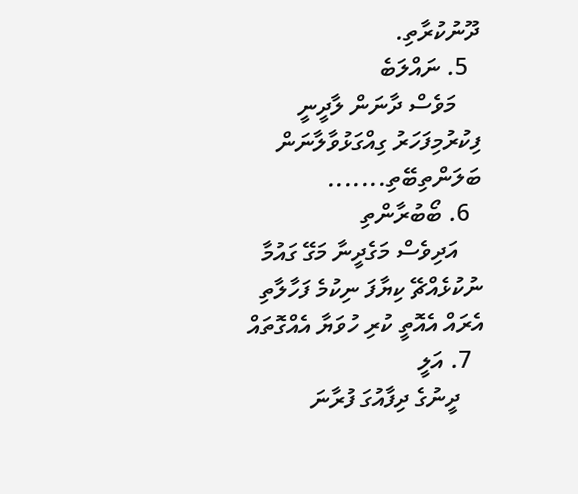ދޫނުކުރާތި.
  5. ނައްލަބެ
    މަވެސް ދާނަން ލާދީނީ ފިކުރުމިފަހަރު ގިއްގަޅުވާލާނަން ބަލަންތިބޭތި.......
  6. ބޯބުރާންތި
    އަދިވެސް މަގެދީނާ މަގޭ ގައުމާ ނުކުޅެއްޗޭ ކިޔާފަ ނިކުމެ ފަހާލާތި އެރައް އެއޮތީ ކުރި ހުވަޔާ އެއްގޮތައް
  7. އަލީ
    ދީނުގެ ދިފާއުގަ ފުރާނަ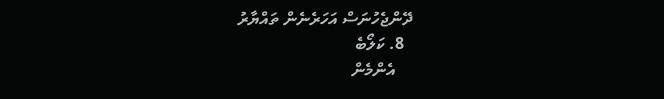ދޭންޖެހުނަސް އަހަރެނެން ތައްޔާރު
  8. ކަލޯބެ
    އެންމެން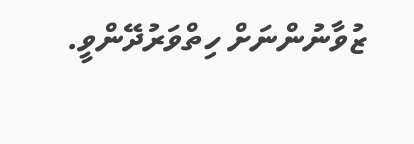ޒުވާނުންނަށް ހިތްވަރުދޭންވީ.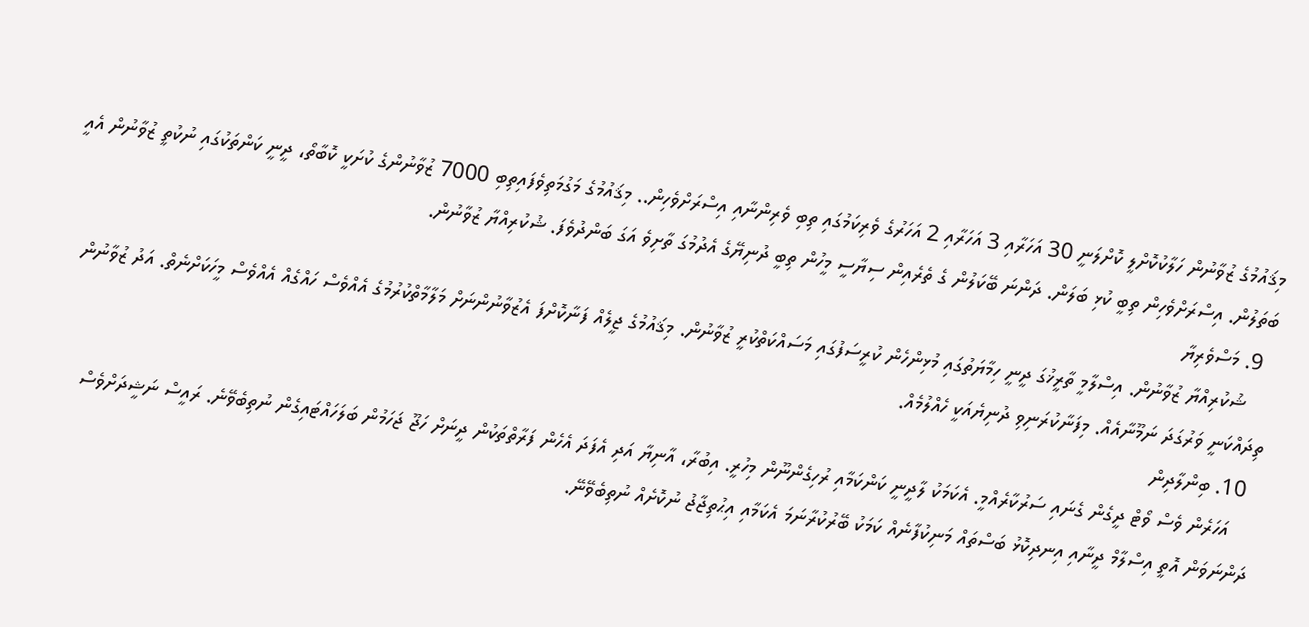މިޤައުމުގެ ޒުވާނުން ހަލާކުކޮށްލީ ކޮށްލަނީ 30 އަހަރާއި 3 އަހަރާއި 2 އަހަރުގެ ވެރިކަމުގައި ތިބި ވެރިންނާއި އިސްރަށްވެހިން.. މިޤައުމުގެ މަގުމަތިވެފައިތިބި 7000 ޒުވާނުންގެ ކުށަކީ ކޮބާތޯ، ދީނީ ކަންތަކުގައި ނުކުތީ ޒުވާނުން އެއީ ބަތަލުން. އިސްރަށްވެހިން ތިބީ ކުޅި ބަލަން. ދަންނަ ބޭކަލުން ގެ ތެރެއިން ސިޔާސީ މީހުން ތިބީ ދުނިޔޭގެ އެދުމުގަ ތާށިވެ އަގަ ބަންދުވެފަ. ޝުކުރިއްޔާ ޒުވާނުން.
  9. މަސްވެރިޔާ
    ޝުކުރިއްޔާ ޒުވާނުން. އިސްލާމީ ތާރީޚުގަ ދީނީ ހިމާޔަތުގައި މުޅިންހެން ކުރީސަފުގައި މަސައްކަތްކުރީ ޒުވާނުން. މިޤައުމުގެ ޖީލެއް ފަނާކޮށްފަ އެޒުވާނުންނަށް މަލާމާތްކުރުމުގެ އެއްވެސް ހައްގެއް އެއްވެސް މީހަކަށްނެތް. އަދު ޒުވާނުން ތިދައްކަނީ ވަރުގަދަ ނަމޫނާއެއް. މިފަނާކުރަނިވި ދުނިޔެއަކީ ހެއްލުމެއް.
  10. ބިންލާދިން
    އަހަރެން ވެސް ވޯޓް ދީގެން ގެނައި ސަރުކާރެއްމީ. އެކަމަކު ލާދީނީ ކަންކަމާއި ރުހިގެންނޫން މިހުރީ. އިބުރާ، އާނިޔާ އަދި އެފަދަ އެހެން ފަރާތްތަކުން ދީނަށް ހަޖޫ ޖަހަމުން ބަލަހައްޓައިގެން ނުތިބެވޭނެ. ރައީސް ނަޝީދަށްވެސް ދަންނަވަން އޮތީ އިސްލާމް ދީނާއި އިނދިކޮޅު ބަސްތައް މަނިކުފާނެއް ކަމަކު ބޭރުކުރާނަމަ އެކަމާއި އިޙުތިޖާޖު ނުކޮށެއް ނުތިބެވޭނޭ.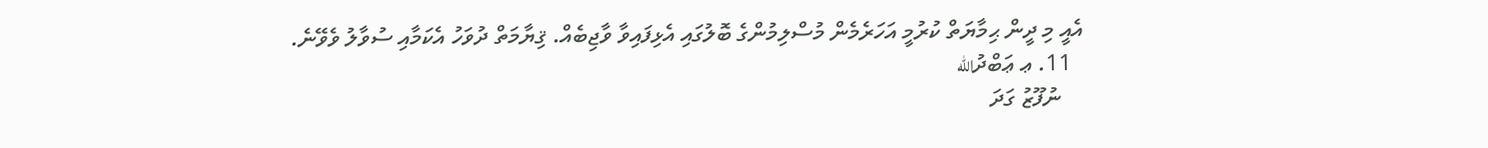އެއީ މި ދީން ޙިމާޔަތް ކުރުމީ އަހަރެމެން މުސްލިމުންގެ ބޮލުގައި އެޅިފައިވާ ވާޖިބެއް. ޤިޔާމަތް ދުވަހު އެކަމާއި ސުވާލު ވެވޭނެ.
  11. ޢ ޢަބްދުالله
    ނުފޫޒު ގަދަ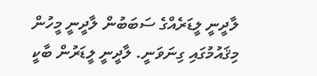ލާދީނީ ލީޑަރެއްގެ ސަބަބުން ލާދީނީ މީހުން މިޤައުމުގައި ގިނަވަނީ. ލާދީނީ ލީޑަރުން ބާކީ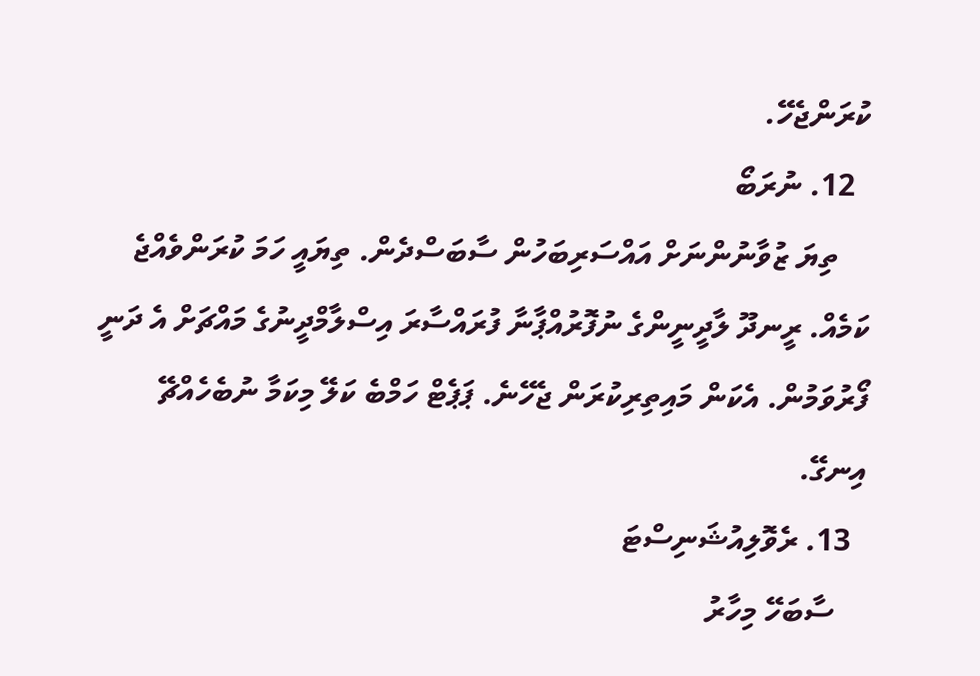ކުރަންޖެހޭ.
  12. ނުރަބޯ
    ތިޔަ ޒުވާނުންނަށް އައްސަރިބަހުން ސާބަސްދެން. ތިޔައީ ހަމަ ކުރަންވެއްޖެ ކަމެއް. ރީނދޫ ލާދީނީންގެ ނުފޮރުއްޕާނާ ފުރައްސާރަ އިސްލާމްދީނުގެ މައްޗަށް އެ ދަނީ ފޯރުވަމުން. އެކަން މައިތިރިކުރަން ޖެހޭނެ. ޕަޕެޓް ހަމްބެ ކަލޭ މިކަމާ ނުބެހެއްޗޭ އިނގޭ.
  13. ރެވޮލިއުޝަނިސްޓަ
    ސާބަހޭ މިހާރު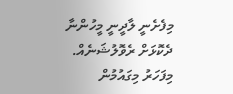މިފެށެނީ ލާދީނީ މީހުންނާ ދެކޮޅަށް ރެވޮލުޝަނެއް. މިފަހަރު މިގައުމުން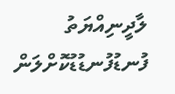ލާދީނިއްޔަތު ފުނޑުފުނޑުޑުކޮށްލަން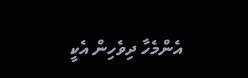އެންމެހާ ދިވެހިން އެކީ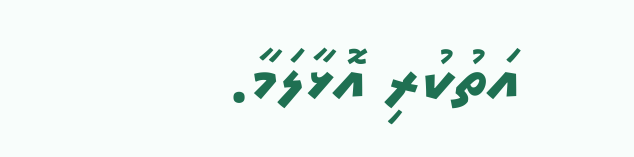އަތުކުރި އޮޅާލަމާ.